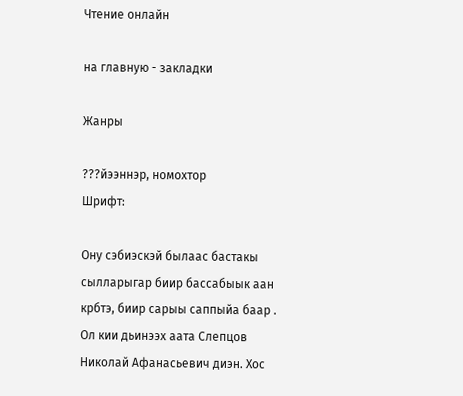Чтение онлайн

на главную - закладки

Жанры

???йээннэр, номохтор
Шрифт:

Ону сэбиэскэй былаас бастакы сылларыгар биир бассабыык аан крбтэ, биир сарыы саппыйа баар . Ол кии дьинээх аата Слепцов Николай Афанасьевич диэн. Хос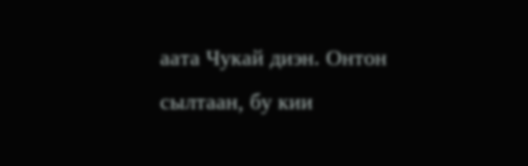аата Чукай диэн. Онтон сылтаан, бу кии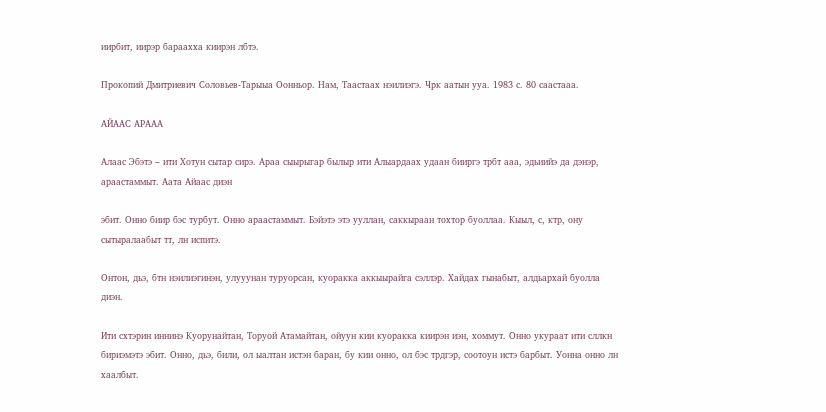иирбит, иирэр бараахха киирэн лбтэ.

Прокопий Дмитриевич Соловьев-Тарыыа Оонньор. Нам, Таастаах нэилиэгэ. Чрк аатын ууа. 1983 с. 80 саастааа.

АЙААС АРААА

Алаас Эбэтэ – ити Хотун сытар сирэ. Араа сыырыгар былыр ити Алыардаах удаан бииргэ трбт ааа, эдьиийэ да дэнэр, араастаммыт. Аата Айаас диэн

эбит. Онно биир бэс турбут. Онно араастаммыт. Бэйэтэ этэ ууллан, саккыраан тохтор буоллаа. Кыыл, с, ктр, ону сытыралаабыт тт, лн испитэ.

Онтон, дьэ, бтн нэилиэгинэн, улууунан туруорсан, куоракка аккыырайга сэллэр. Хайдах гынабыт, алдьархай буолла диэн.

Ити схтэрин иннинэ Куорунайтан, Торуой Атамайтан, ойуун кии куоракка киирэн иэн, хоммут. Онно укураат ити сллкн бириэмэтэ эбит. Онно, дьэ, били, ол ыалтан истэн баран, бу кии онно, ол бэс трдгэр, соотоун истэ барбыт. Уонна онно лн хаалбыт.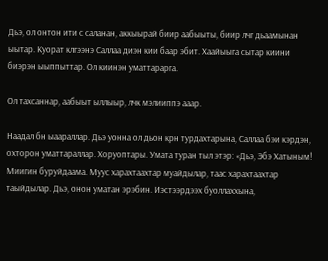Дьэ, ол онтон ити с саланан, аккыырай биир аабыыты, биир лчг дьаамынан ыытар. Куорат клгээнэ Саллаа диэн кии баар эбит. Хаайыыга сытар киини биэрэн ыыппыттар. Ол киинэн уматтарарга.

Ол тахсаннар, аабыыт ыллыыр, лчк мэлииппэ ааар.

Наадал бн ыаараллар. Дьэ уонна ол дьон крн турдахтарына, Саллаа бэи кэрдэн, охторон уматтараллар. Хоруоптары. Умата туран тыл этэр: «Дьэ, Эбэ Хатыным! Миигин буруйдаама. Муус харахтаахтар муайдылар, таас харахтаахтар таыйдылар. Дьэ, онон уматан эрэбин. Иэстээрдээх буоллаххына,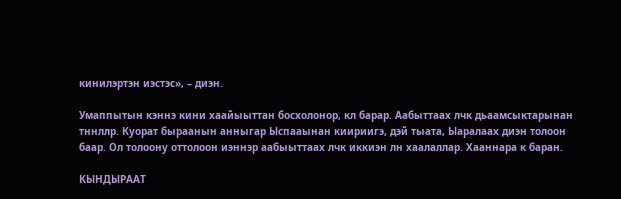кинилэртэн иэстэс», – диэн.

Умаппытын кэннэ кини хаайыыттан босхолонор, кл барар. Аабыттаах лчк дьаамсыктарынан тннллр. Куорат быраанын анныгар Ыспааынан киириигэ, дэй тыата, Ыаралаах диэн толоон баар. Ол толоону оттолоон иэннэр аабыыттаах лчк иккиэн лн хаалаллар. Хааннара к баран.

КЫНДЫРААТ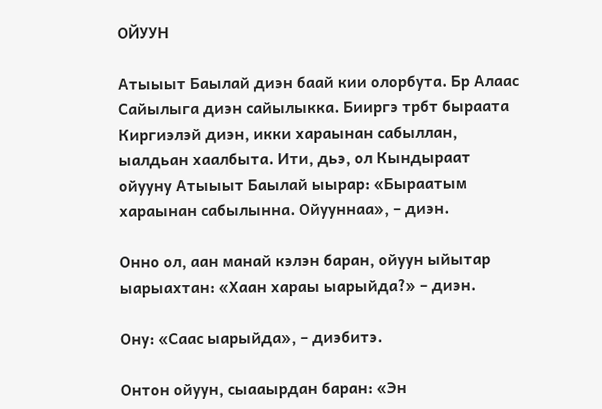ОЙУУН

Атыыыт Баылай диэн баай кии олорбута. Бр Алаас Сайылыга диэн сайылыкка. Бииргэ трбт быраата Киргиэлэй диэн, икки хараынан сабыллан, ыалдьан хаалбыта. Ити, дьэ, ол Кындыраат ойууну Атыыыт Баылай ыырар: «Быраатым хараынан сабылынна. Ойууннаа», – диэн.

Онно ол, аан манай кэлэн баран, ойуун ыйытар ыарыахтан: «Хаан хараы ыарыйда?» – диэн.

Ону: «Саас ыарыйда», – диэбитэ.

Онтон ойуун, сыааырдан баран: «Эн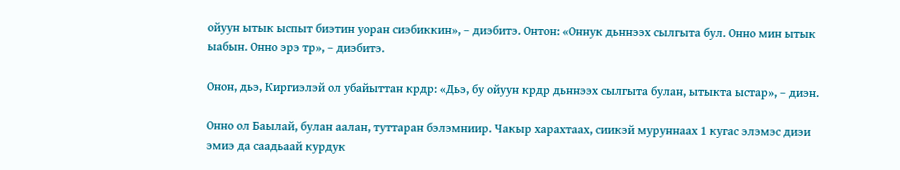ойуун ытык ыспыт биэтин уоран сиэбиккин», – диэбитэ. Онтон: «Оннук дьннээх сылгыта бул. Онно мин ытык ыабын. Онно эрэ тр», – диэбитэ.

Онон, дьэ, Киргиэлэй ол убайыттан крдр: «Дьэ, бу ойуун крдр дьннээх сылгыта булан, ытыкта ыстар», – диэн.

Онно ол Баылай, булан аалан, туттаран бэлэмниир. Чакыр харахтаах, сиикэй муруннаах 1 кугас элэмэс диэи эмиэ да саадьаай курдук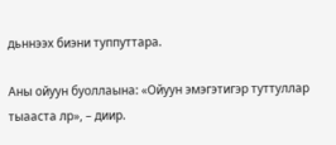дьннээх биэни туппуттара.

Аны ойуун буоллаына: «Ойуун эмэгэтигэр туттуллар тыааста лр», – диир.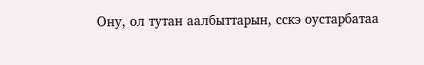Ону, ол тутан аалбыттарын, сскэ оустарбатаа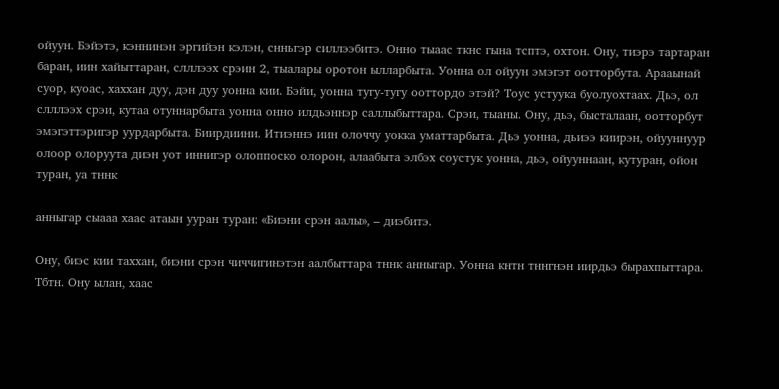ойуун. Бэйэтэ, кэннинэн эргийэн кэлэн, снньгэр силлээбитэ. Онно тыаас ткнс гына тсптэ, охтон. Ону, тиэрэ тартаран баран, иин хайыттаран, слллээх срэин 2, тыалары оротон ылларбыта. Уонна ол ойуун эмэгэт оотторбута. Арааынай суор, куоас, хаххан дуу, дэн дуу уонна кии. Бэйи, уонна тугу-тугу ооттордо этэй? Тоус устуука буолуохтаах. Дьэ, ол слллээх срэи, кутаа отуннарбыта уонна онно илдьэннэр саллыбыттара. Срэи, тыаны. Ону, дьэ, бысталаан, оотторбут эмэгэттэригэр уурдарбыта. Биирдиини. Итиэннэ иин олоччу уокка уматтарбыта. Дьэ уонна, дьиээ киирэн, ойууннуур олоор олоруута диэн уот иннигэр олоппоско олорон, алаабыта элбэх соустук уонна, дьэ, ойууннаан, кутуран, ойон туран, уа тннк

анныгар сыааа хаас атаын ууран туран: «Биэни срэн аалы», – диэбитэ.

Ону, биэс кии таххан, биэни срэн чиччигинэтэн аалбыттара тннк анныгар. Уонна кнтн тннгнэн иирдьэ бырахпыттара. Тбтн. Ону ылан, хаас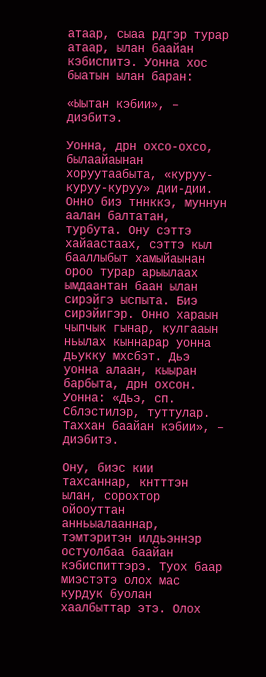атаар, сыаа рдгэр турар атаар, ылан баайан кэбиспитэ. Уонна хос быатын ылан баран:

«Ыытан кэбии», – диэбитэ.

Уонна, дрн охсо-охсо, былаайаынан хоруутаабыта, «куруу-куруу-куруу» дии-дии. Онно биэ тннккэ, муннун аалан балтатан, турбута. Ону сэттэ хайаастаах, сэттэ кыл бааллыбыт хамыйаынан ороо турар арыылаах ымдаантан баан ылан сирэйгэ ыспыта. Биэ сирэйигэр. Онно хараын чыпчык гынар, кулгааын ньылах кыннарар уонна дьукку мхсбэт. Дьэ уонна алаан, кыыран барбыта, дрн охсон. Уонна: «Дьэ, сп. Сблэстилэр, туттулар. Таххан баайан кэбии», – диэбитэ.

Ону, биэс кии тахсаннар, кнтттэн ылан, сорохтор ойооуттан анньыалааннар, тэмтэритэн илдьэннэр остуолбаа баайан кэбиспиттэрэ. Туох баар миэстэтэ олох мас курдук буолан хаалбыттар этэ. Олох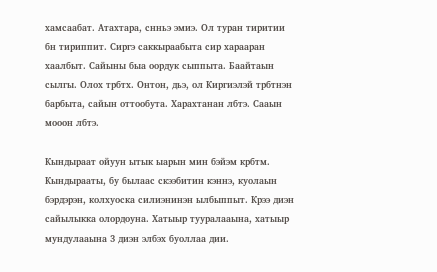хамсаабат. Атахтара, снньэ эмиэ. Ол туран тиритии бн тириппит. Сиргэ саккыраабыта сир харааран хаалбыт. Сайыны быа оордук сыппыта. Баайтаын сылгы. Олох трбтх. Онтон, дьэ, ол Киргиэлэй трбтнэн барбыта, сайын оттообута. Харахтанан лбтэ. Сааын мооон лбтэ.

Кындыраат ойуун ытык ыарын мин бэйэм крбтм. Кындырааты, бу былаас скээбитин кэннэ, куолаын бэрдэрэн, колхуоска силиэнинэн ылбыппыт. Крээ диэн сайылыкка олордоуна. Хатыыр тууралааына, хатыыр мундулааына 3 диэн элбэх буоллаа дии.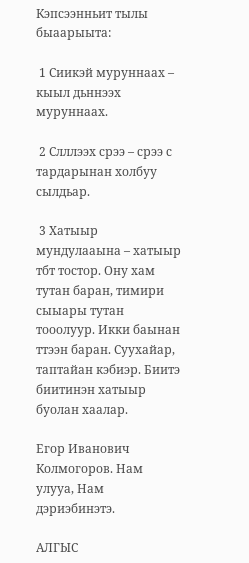Кэпсээнньит тылы быаарыыта:

 1 Сиикэй муруннаах – кыыл дьннээх муруннаах.

 2 Слллээх срээ – срээ с тардарынан холбуу сылдьар.

 3 Хатыыр мундулааына – хатыыр тбт тостор. Ону хам тутан баран, тимири сыыары тутан тооолуур. Икки баынан ттээн баран. Суухайар, таптайан кэбиэр. Биитэ биитинэн хатыыр буолан хаалар.

Егор Иванович Колмогоров. Нам улууа, Нам дэриэбинэтэ.

АЛГЫС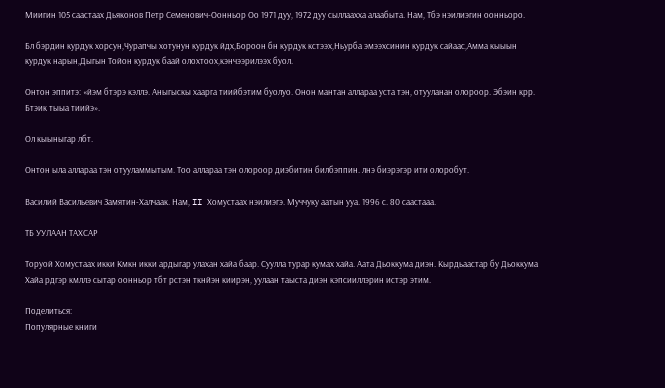Миигин 105 саастаах Дьяконов Петр Семенович-Оонньор Оо 1971 дуу, 1972 дуу сыллаахха алаабыта. Нам, Тбэ нэилиэгин оонньоро.

Бл бэрдин курдук хорсун,Чурапчы хотунун курдук йдх,Бороон бн курдук кстээх,Ньурба эмээхсинин курдук сайаас,Амма кыыын курдук нарын,Дыгын Тойон курдук баай олохтоох,кэнчээрилээх буол.

Онтон эппитэ: «йэм бтэрэ кэллэ. Аныгыскы хаарга тиийбэтим буолуо. Онон мантан аллараа уста тэн, отууланан олороор. Эбэин крр. Бтэик тыыа тиийэ».

Ол кыыныгар лбт.

Онтон ыла аллараа тэн отууламмытым. Тоо аллараа тэн олороор диэбитин билбэппин. лнэ биэрэгэр ити олоробут.

Василий Васильевич Замятин-Халчаак. Нам, II Хомустаах нэилиэгэ. Муччуку аатын ууа. 1996 с. 80 саастааа.

ТБ УУЛААН ТАХСАР

Торуой Хомустаах икки Кмкн икки ардыгар улахан хайа баар. Суулла турар кумах хайа. Аата Дьоккума диэн. Кырдьаастар бу Дьоккума Хайа рдгэр кмллэ сытар оонньор тбт рстэн ткнйэн киирэн, уулаан таыста диэн кэпсииллэрин истэр этим.

Поделиться:
Популярные книги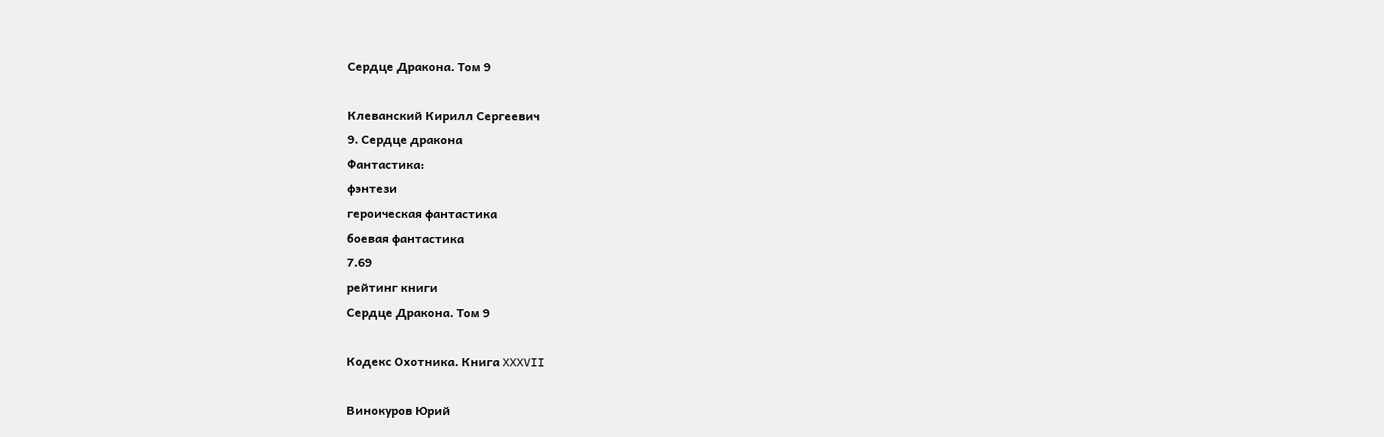Сердце Дракона. Том 9

Клеванский Кирилл Сергеевич
9. Сердце дракона
Фантастика:
фэнтези
героическая фантастика
боевая фантастика
7.69
рейтинг книги
Сердце Дракона. Том 9

Кодекс Охотника. Книга XXXVII

Винокуров Юрий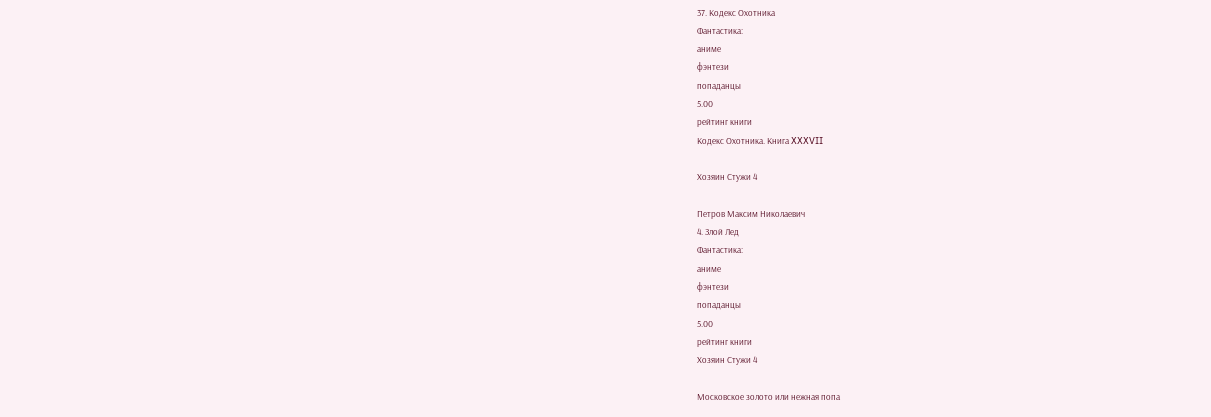37. Кодекс Охотника
Фантастика:
аниме
фэнтези
попаданцы
5.00
рейтинг книги
Кодекс Охотника. Книга XXXVII

Хозяин Стужи 4

Петров Максим Николаевич
4. Злой Лед
Фантастика:
аниме
фэнтези
попаданцы
5.00
рейтинг книги
Хозяин Стужи 4

Московское золото или нежная попа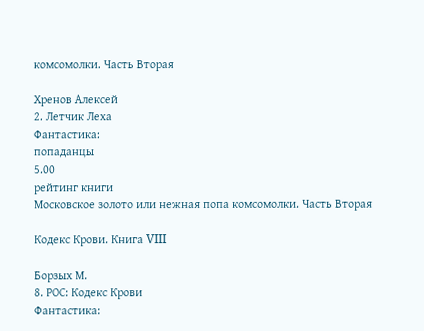комсомолки. Часть Вторая

Хренов Алексей
2. Летчик Леха
Фантастика:
попаданцы
5.00
рейтинг книги
Московское золото или нежная попа комсомолки. Часть Вторая

Кодекс Крови. Книга VIII

Борзых М.
8. РОС: Кодекс Крови
Фантастика: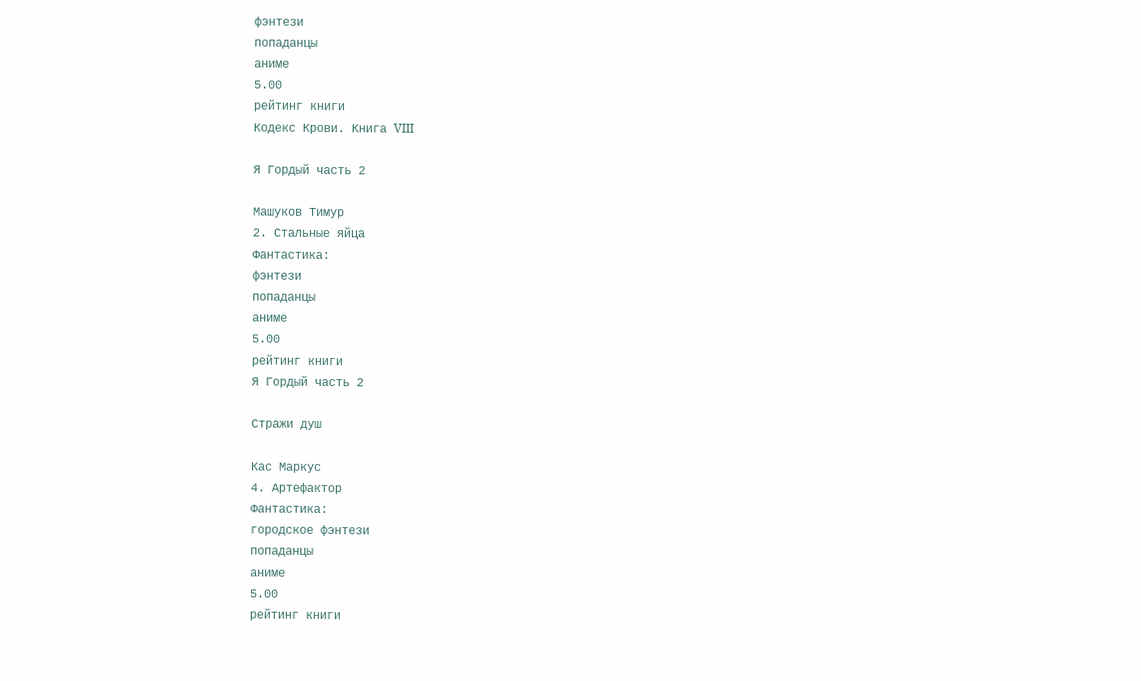фэнтези
попаданцы
аниме
5.00
рейтинг книги
Кодекс Крови. Книга VIII

Я Гордый часть 2

Машуков Тимур
2. Стальные яйца
Фантастика:
фэнтези
попаданцы
аниме
5.00
рейтинг книги
Я Гордый часть 2

Стражи душ

Кас Маркус
4. Артефактор
Фантастика:
городское фэнтези
попаданцы
аниме
5.00
рейтинг книги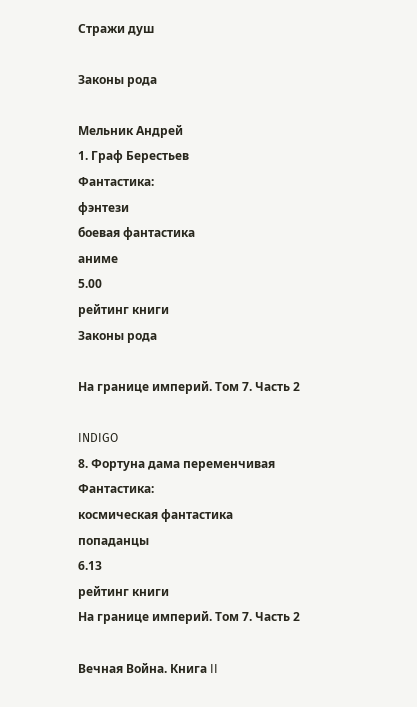Стражи душ

Законы рода

Мельник Андрей
1. Граф Берестьев
Фантастика:
фэнтези
боевая фантастика
аниме
5.00
рейтинг книги
Законы рода

На границе империй. Том 7. Часть 2

INDIGO
8. Фортуна дама переменчивая
Фантастика:
космическая фантастика
попаданцы
6.13
рейтинг книги
На границе империй. Том 7. Часть 2

Вечная Война. Книга II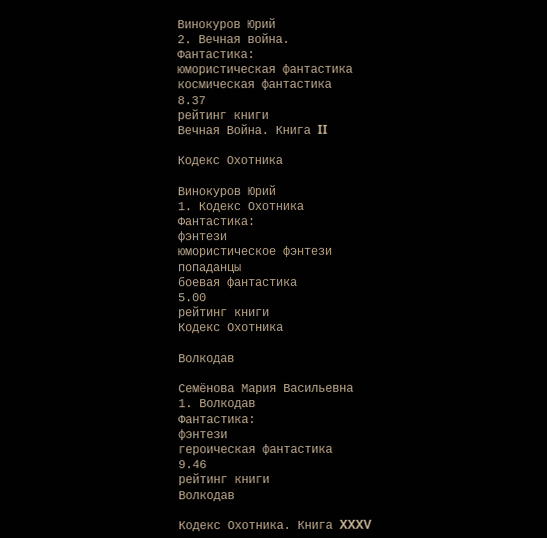Винокуров Юрий
2. Вечная война.
Фантастика:
юмористическая фантастика
космическая фантастика
8.37
рейтинг книги
Вечная Война. Книга II

Кодекс Охотника

Винокуров Юрий
1. Кодекс Охотника
Фантастика:
фэнтези
юмористическое фэнтези
попаданцы
боевая фантастика
5.00
рейтинг книги
Кодекс Охотника

Волкодав

Семёнова Мария Васильевна
1. Волкодав
Фантастика:
фэнтези
героическая фантастика
9.46
рейтинг книги
Волкодав

Кодекс Охотника. Книга XXXV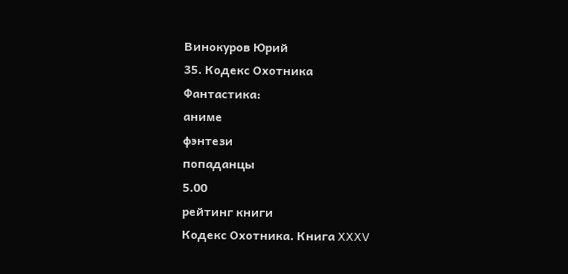Винокуров Юрий
35. Кодекс Охотника
Фантастика:
аниме
фэнтези
попаданцы
5.00
рейтинг книги
Кодекс Охотника. Книга XXXV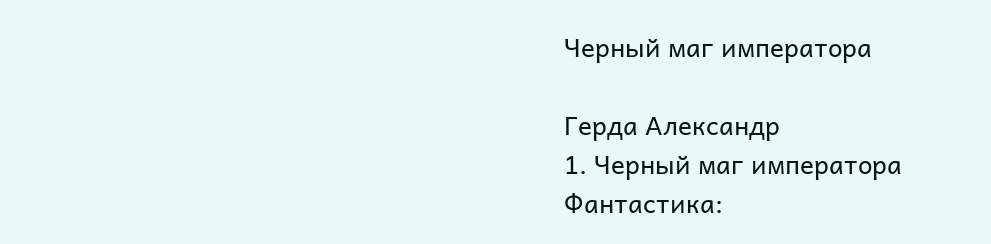Черный маг императора

Герда Александр
1. Черный маг императора
Фантастика: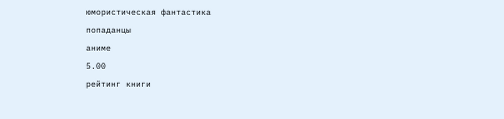юмористическая фантастика
попаданцы
аниме
5.00
рейтинг книги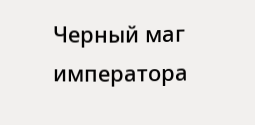Черный маг императора